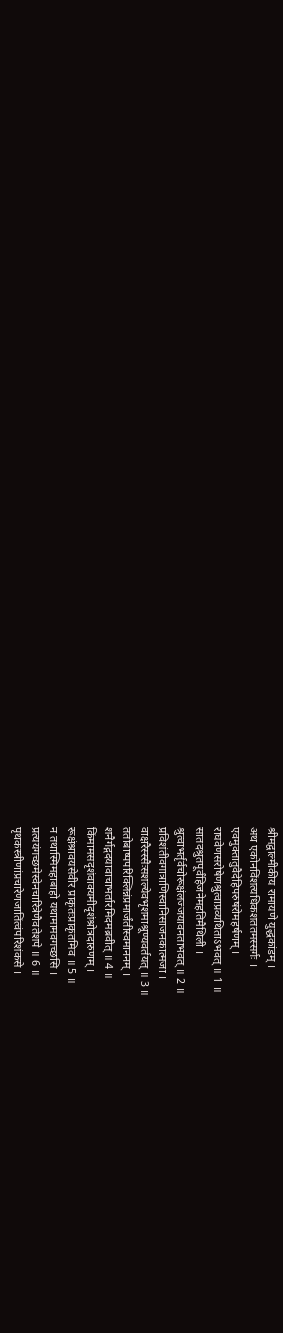श्रीमद्वाल्मीकीय रामायणे युद्धकांडम् ।
अथ एकोनविंशत्यधिकशततमस्सर्गः ।
एवमुक्तातुवैदेहिपरुषंरोमहर्षणम् ।
राघवेणसरोषेणश्रुत्वाप्रव्यथिताऽभवत् ॥ 1 ॥
सातदश्रुतपूर्वंहिजनेमहतिमैथिली ।
श्रुत्वाभर्तृर्वचोरूक्षंलज्जयावनताभवत् ॥ 2 ॥
प्रविशंतीवगात्राणिस्वानिसाजनकात्मजा ।
वाक्षरैस्स्सैःसशल्येवभृशमाश्रूण्यवर्तयत् ॥ 3 ॥
ततोबाष्पपरिक्लिन्नंप्रमार्जंतीस्वमाननम् ।
शनैर्गद्गदयावाचाभर्तारमिदमब्रवीत् ॥ 4 ॥
किंमामसदृशंवाक्यमीदृशंश्रोत्रदारुणम् ।
रूक्षंश्रावयसेवीर प्राकृतःप्राकृतमिव ॥ 5 ॥
न तथास्मिमहाबाहो यथामामवगच्छसि ।
प्रत्ययंगच्छमेस्वेनचारित्रेणैवतेशपे ॥ 6 ॥
पृथकस्त्रीणांप्रचारेणजातिंत्वंपरिशंकसे ।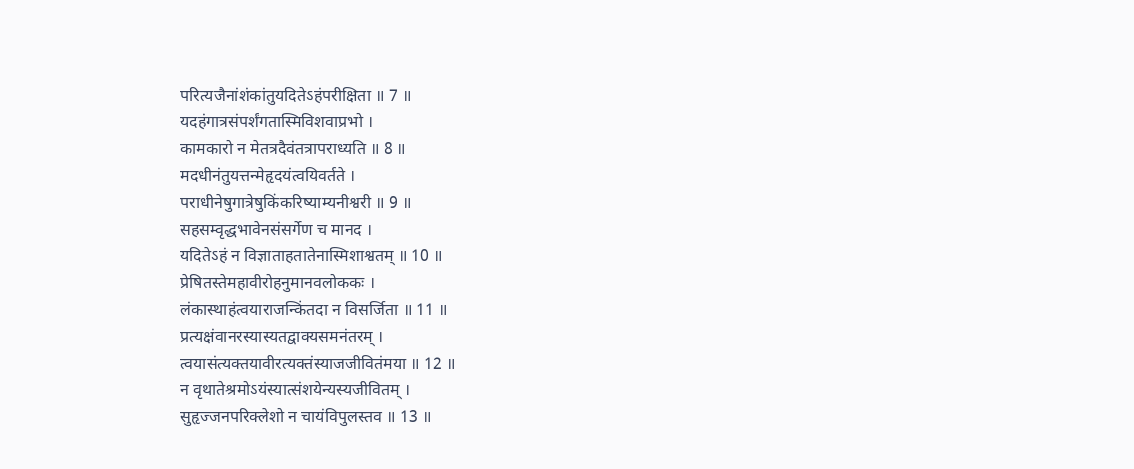परित्यजैनांशंकांतुयदितेऽहंपरीक्षिता ॥ 7 ॥
यदहंगात्रसंपर्शंगतास्मिविशवाप्रभो ।
कामकारो न मेतत्रदैवंतत्रापराध्यति ॥ 8 ॥
मदधीनंतुयत्तन्मेहृदयंत्वयिवर्तते ।
पराधीनेषुगात्रेषुकिंकरिष्याम्यनीश्वरी ॥ 9 ॥
सहसम्वृद्धभावेनसंसर्गेण च मानद ।
यदितेऽहं न विज्ञाताहतातेनास्मिशाश्वतम् ॥ 10 ॥
प्रेषितस्तेमहावीरोहनुमानवलोककः ।
लंकास्थाहंत्वयाराजन्किंतदा न विसर्जिता ॥ 11 ॥
प्रत्यक्षंवानरस्यास्यतद्वाक्यसमनंतरम् ।
त्वयासंत्यक्तयावीरत्यक्तंस्याजजीवितंमया ॥ 12 ॥
न वृथातेश्रमोऽयंस्यात्संशयेन्यस्यजीवितम् ।
सुहृज्जनपरिक्लेशो न चायंविपुलस्तव ॥ 13 ॥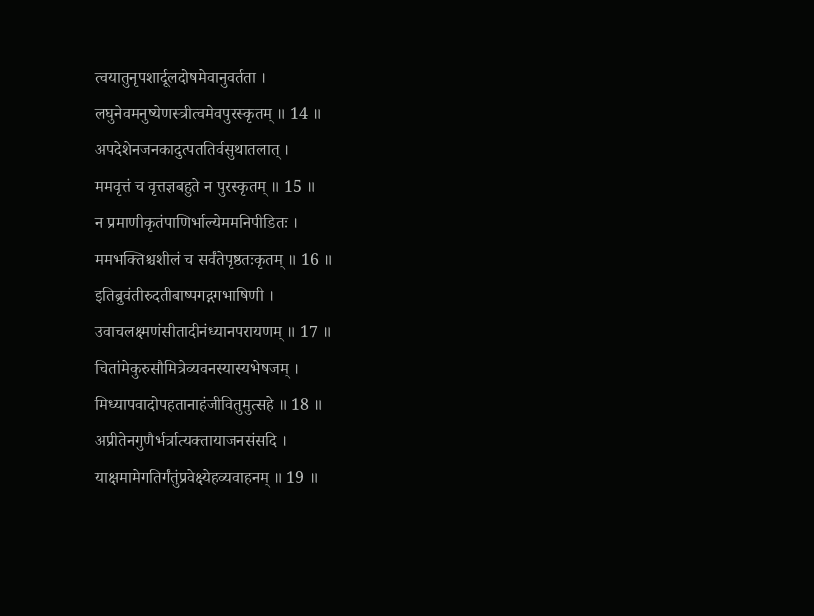त्वयातुनृपशार्दूलदोषमेवानुवर्तता ।
लघुनेवमनुष्येणस्त्रीत्वमेवपुरस्कृतम् ॥ 14 ॥
अपदेशेनजनकादुत्पततिर्वसुथातलात् ।
ममवृत्तं च वृत्तज्ञबहुते न पुरस्कृतम् ॥ 15 ॥
न प्रमाणीकृतंपाणिर्भाल्येममनिपीडितः ।
ममभक्तिश्चशीलं च सर्वंतेपृष्ठतःकृतम् ॥ 16 ॥
इतिब्रुवंतीरुदतीबाष्पगद्गगभाषिणी ।
उवाचलक्ष्मणंसीतादीनंध्यानपरायणम् ॥ 17 ॥
चितांमेकुरुसौमित्रेव्यवनस्यास्यभेषजम् ।
मिध्यापवादोपहतानाहंजीवितुमुत्सहे ॥ 18 ॥
अप्रीतेनगुणैर्भर्त्रात्यक्तायाजनसंसदि ।
याक्षमामेगतिर्गंतुंप्रवेक्ष्येहव्यवाहनम् ॥ 19 ॥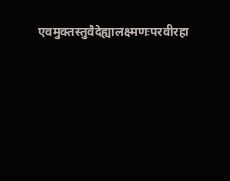एवमुक्तस्तुवैदेह्यालक्ष्मणःपरवीरहा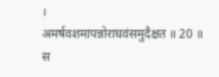।
अमर्षवशमापन्नोराघवंसमुदैक्षत ॥ 20 ॥
स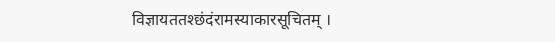विज्ञायततश्छंदंरामस्याकारसूचितम् ।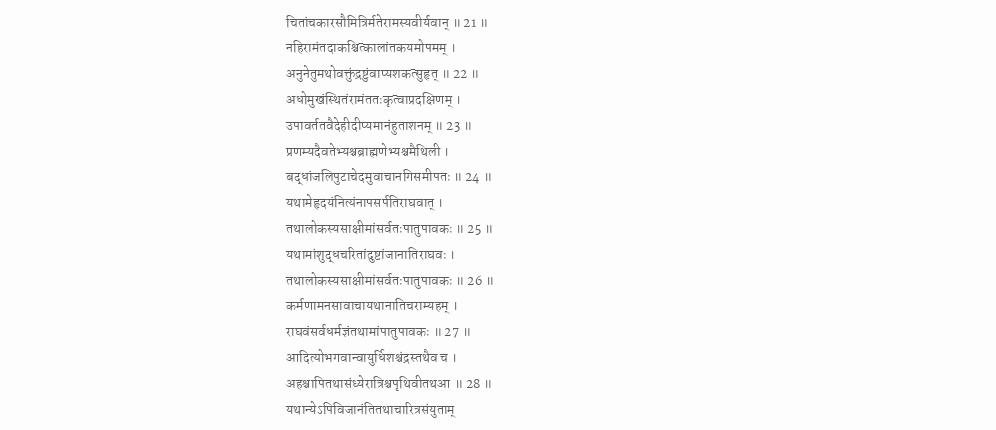चितांचकारसौमित्रिर्मतेरामस्यवीर्यवान् ॥ 21 ॥
नहिरामंतदाकश्चित्कालांतकयमोपमम् ।
अनुनेतुमथोवक्तुंद्रष्टुंवाप्यशकत्सुहृत् ॥ 22 ॥
अधोमुखंस्थितंरामंततःकृत्वाप्रदक्षिणम् ।
उपावर्ततवैदेहीदीप्यमानंहुताशनम् ॥ 23 ॥
प्रणम्यदैवतेभ्यश्चब्राह्मणेभ्यश्चमैथिली ।
बद्धांजलिपुटाचेदमुवाचानगिसमीपतः ॥ 24 ॥
यथामेहृदयंनित्यंनापसर्पतिराघवात् ।
तथालोकस्यसाक्षीमांसर्वतःपातुपावकः ॥ 25 ॥
यथामांशुद्धचरितांदुष्टांजानातिराघवः ।
तथालोकस्यसाक्षीमांसर्वतःपातुपावकः ॥ 26 ॥
कर्मणामनसावाचायथानातिचराम्यहम् ।
राघवंसर्वधर्मज्ञंतथामांपातुपावकः ॥ 27 ॥
आदित्योभगवान्वायुर्धिशश्चंद्रस्तथैव च ।
अहश्चापितथासंध्येरात्रिश्चपृथिवीतथआ ॥ 28 ॥
यथान्येऽपिविजानंतितथाचारित्रसंयुताम्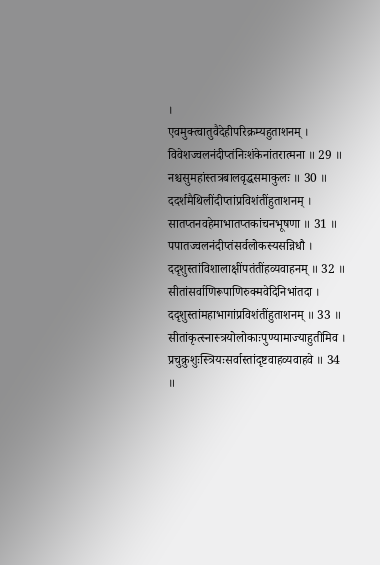।
एवमुक्त्वातुवैदेहीपरिक्रम्यहुताशनम् ।
विवेशज्वलनंदीप्तंनिःशंकेनांतरात्मना ॥ 29 ॥
नश्चसुमहांस्तत्रबालवृद्धसमाकुलः ॥ 30 ॥
ददर्शमैथिलींदीप्तांप्रविशंतींहुताशनम् ।
सातप्तनवहेमाभातप्तकांचनभूषणा ॥ 31 ॥
पपातज्वलनंदीप्तंसर्वलोकस्यसन्निधौ ।
ददृशुस्तांविशालाक्षींपतंतींहव्यवाहनम् ॥ 32 ॥
सीतांसर्वाणिरूपाणिरुक्मवेदिनिभांतदा ।
ददृशुस्तांमहाभागांप्रविशंतींहुताशनम् ॥ 33 ॥
सीतांकृत्स्नास्त्रयोलोकाःपुण्यामाज्याहुतीमिव ।
प्रचुक्रुशुःस्त्रियःसर्वास्तांदृष्टवाहव्यवाहवे ॥ 34 ॥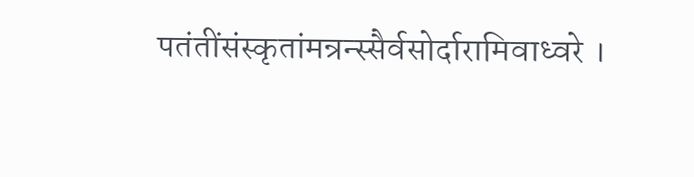पतंतींसंस्कृतांमन्रन्स्सैर्वसोर्दारामिवाध्वरे ।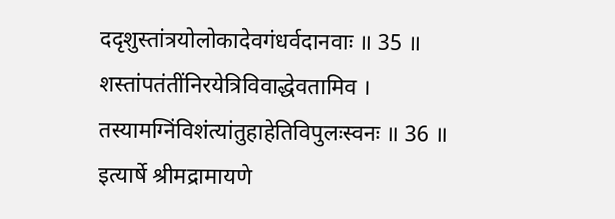ददृशुस्तांत्रयोलोकादेवगंधर्वदानवाः ॥ 35 ॥
शस्तांपतंतींनिरयेत्रिविवाद्धेवतामिव ।
तस्यामग्निंविशंत्यांतुहाहेतिविपुलःस्वनः ॥ 36 ॥
इत्यार्षे श्रीमद्रामायणे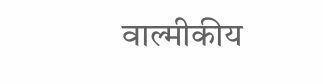वाल्मीकीय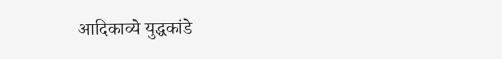आदिकाव्ये युद्धकांडे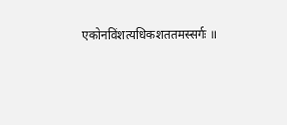एकोनविंशत्यधिकशततमस्सर्गः ॥